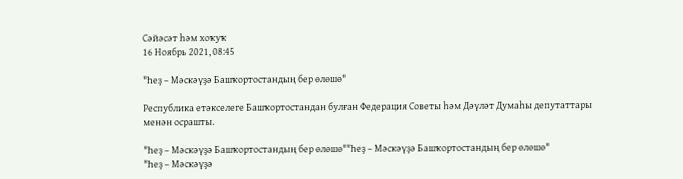Сәйәсәт һәм хоҡуҡ
16 Ноябрь 2021, 08:45

"Һеҙ – Мәскәүҙә Башҡортостандың бер өлөшө"

Республика етәкселеге Башҡортостандан булған Федерация Советы һәм Дәүләт Думаһы депутаттары менән осрашты.

"Һеҙ – Мәскәүҙә Башҡортостандың бер өлөшө""Һеҙ – Мәскәүҙә Башҡортостандың бер өлөшө"
"Һеҙ – Мәскәүҙә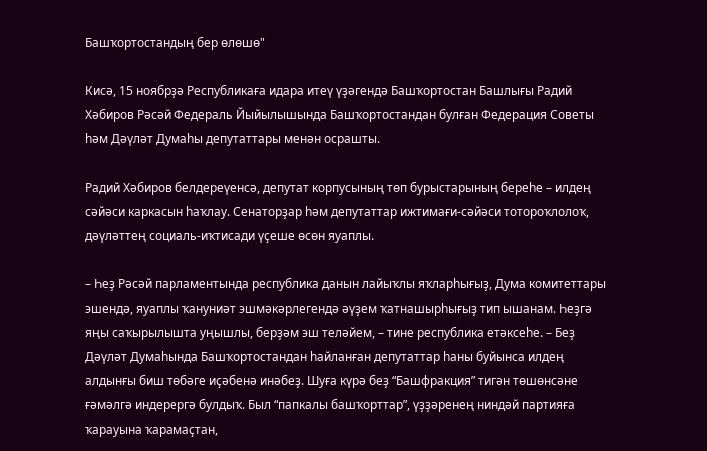Башҡортостандың бер өлөшө"

Кисә, 15 ноябрҙә Республикаға идара итеү үҙәгендә Башҡортостан Башлығы Радий Хәбиров Рәсәй Федераль Йыйылышында Башҡортостандан булған Федерация Советы һәм Дәүләт Думаһы депутаттары менән осрашты.

Радий Хәбиров белдереүенсә, депутат корпусының төп бурыстарының береһе – илдең сәйәси каркасын һаҡлау. Сенаторҙар һәм депутаттар ижтимағи-сәйәси тотороҡлолоҡ, дәүләттең социаль-иҡтисади үҫеше өсөн яуаплы.

– Һеҙ Рәсәй парламентында республика данын лайыҡлы яҡларһығыҙ, Дума комитеттары эшендә, яуаплы ҡануниәт эшмәкәрлегендә әүҙем ҡатнашырһығыҙ тип ышанам. Һеҙгә яңы саҡырылышта уңышлы, берҙәм эш теләйем, – тине республика етәксеһе. – Беҙ Дәүләт Думаһында Башҡортостандан һайланған депутаттар һаны буйынса илдең алдынғы биш төбәге иҫәбенә инәбеҙ. Шуға күрә беҙ “Башфракция” тигән төшөнсәне ғәмәлгә индерергә булдыҡ. Был “папкалы башҡорттар”, үҙҙәренең ниндәй партияға ҡарауына ҡарамаҫтан,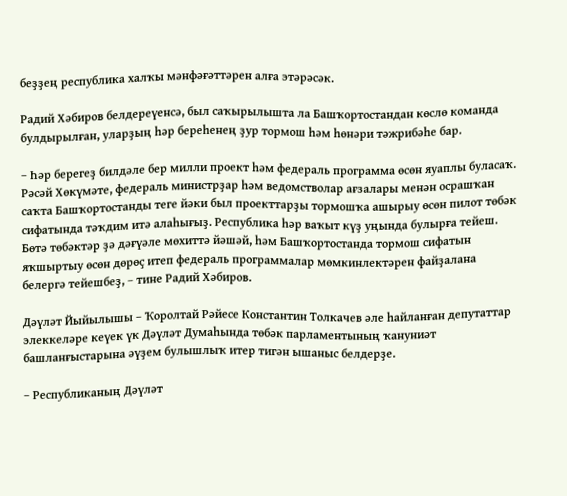беҙҙең республика халҡы мәнфәғәттәрен алға этәрәсәк.

Радий Хәбиров белдереүенсә, был саҡырылышта ла Башҡортостандан көслө команда булдырылған, уларҙың һәр береһенең ҙур тормош һәм һөнәри тәжрибәһе бар.

– Һәр берегеҙ билдәле бер милли проект һәм федераль программа өсөн яуаплы буласаҡ. Рәсәй Хөкүмәте, федераль министрҙар һәм ведомстволар ағзалары менән осрашҡан саҡта Башҡортостанды теге йәки был проекттарҙы тормошҡа ашырыу өсөн пилот төбәк сифатында тәҡдим итә алаһығыҙ. Республика һәр ваҡыт күҙ уңында булырға тейеш. Бөтә төбәктәр ҙә дәғүәле мөхиттә йәшәй, һәм Башҡортостанда тормош сифатын яҡшыртыу өсөн дөрөҫ итеп федераль программалар мөмкинлектәрен файҙалана белергә тейешбеҙ, – тине Радий Хәбиров.

Дәүләт Йыйылышы – Ҡоролтай Рәйесе Константин Толкачев әле һайланған депутаттар элеккеләре кеүек үк Дәүләт Думаһында төбәк парламентының ҡануниәт башланғыстарына әүҙем булышлыҡ итер тигән ышаныс белдерҙе.

– Республиканың Дәүләт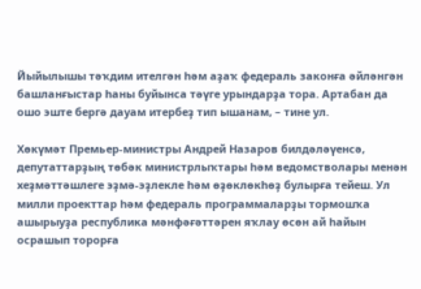Йыйылышы тәҡдим ителгән һәм аҙаҡ федераль законға әйләнгән башланғыстар һаны буйынса тәүге урындарҙа тора. Артабан да ошо эште бергә дауам итербеҙ тип ышанам, – тине ул.

Хөкүмәт Премьер-министры Андрей Назаров билдәләүенсә, депутаттарҙың төбәк министрлыҡтары һәм ведомстволары менән хеҙмәттәшлеге эҙмә-эҙлекле һәм өҙөклөкһөҙ булырға тейеш. Ул милли проекттар һәм федераль программаларҙы тормошҡа ашырыуҙа республика мәнфәғәттәрен яҡлау өсөн ай һайын осрашып торорға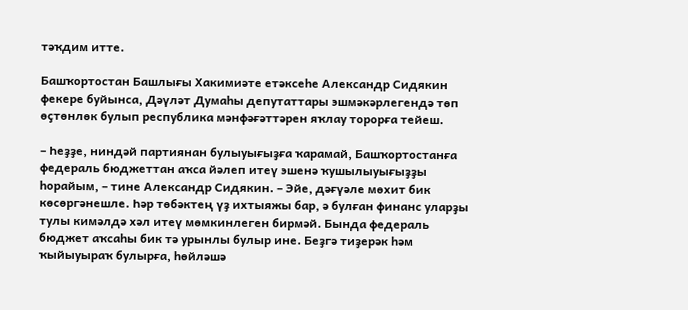тәҡдим итте.

Башҡортостан Башлығы Хакимиәте етәксеһе Александр Сидякин фекере буйынса, Дәүләт Думаһы депутаттары эшмәкәрлегендә төп өҫтөнлөк булып республика мәнфәғәттәрен яҡлау торорға тейеш.

– Һеҙҙе, ниндәй партиянан булыуығыҙға ҡарамай, Башҡортостанға федераль бюджеттан аҡса йәлеп итеү эшенә ҡушылыуығыҙҙы һорайым, – тине Александр Сидякин. – Эйе, дәғүәле мөхит бик көсөргәнешле. Һәр төбәктең үҙ ихтыяжы бар, ә булған финанс уларҙы тулы кимәлдә хәл итеү мөмкинлеген бирмәй. Бында федераль бюджет аҡсаһы бик тә урынлы булыр ине. Беҙгә тиҙерәк һәм ҡыйыуыраҡ булырға, һөйләшә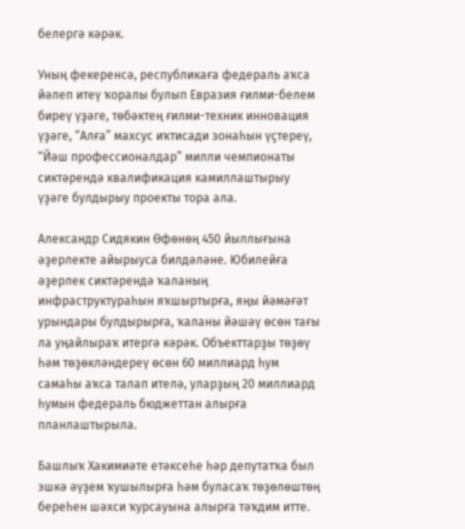белергә кәрәк.

Уның фекеренсә, республикаға федераль аҡса йәлеп итеү ҡоралы булып Евразия ғилми-белем биреү үҙәге, төбәктең ғилми-техник инновация үҙәге, “Алға” махсус иҡтисади зонаһын үҫтереү, “Йәш профессионалдар” милли чемпионаты сиктәрендә квалификация камиллаштырыу үҙәге булдырыу проекты тора ала.

Александр Сидякин Өфөнөң 450 йыллығына әҙерлекте айырыуса билдәләне. Юбилейға әҙерлек сиктәрендә ҡаланың инфраструктураһын яҡшыртырға, яңы йәмәғәт урындары булдырырға, ҡаланы йәшәү өсөн тағы ла уңайлыраҡ итергә кәрәк. Объекттарҙы төҙөү һәм төҙөкләндереү өсөн 60 миллиард һум самаһы аҡса талап ителә, уларҙың 20 миллиард һумын федераль бюджеттан алырға планлаштырыла.

Башлыҡ Хакимиәте етәксеһе һәр депутатҡа был эшкә әүҙем ҡушылырға һәм буласаҡ төҙөлөштөң береһен шәхси ҡурсауына алырға тәҡдим итте.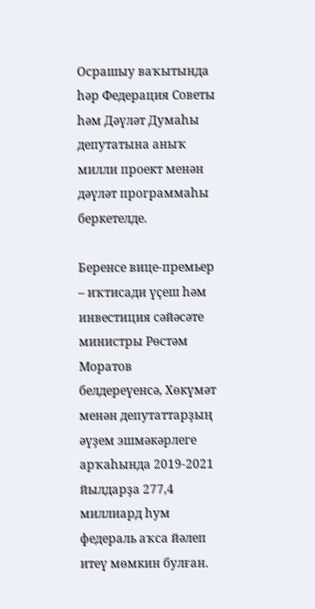Осрашыу ваҡытында һәр Федерация Советы һәм Дәүләт Думаһы депутатына аныҡ милли проект менән дәүләт программаһы беркетелде.

Беренсе вице-премьер – иҡтисади үҫеш һәм инвестиция сәйәсәте министры Рөстәм Моратов белдереүенсә, Хөкүмәт менән депутаттарҙың әүҙем эшмәкәрлеге арҡаһында 2019-2021 йылдарҙа 277,4 миллиард һум федераль аҡса йәлеп итеү мөмкин булған.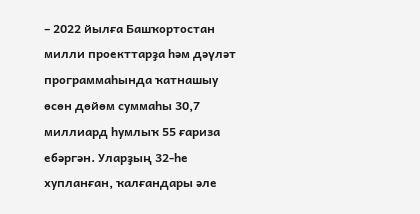– 2022 йылға Башҡортостан милли проекттарҙа һәм дәүләт программаһында ҡатнашыу өсөн дөйөм суммаһы 30,7 миллиард һумлыҡ 55 ғариза ебәргән. Уларҙың 32-һе хупланған, ҡалғандары әле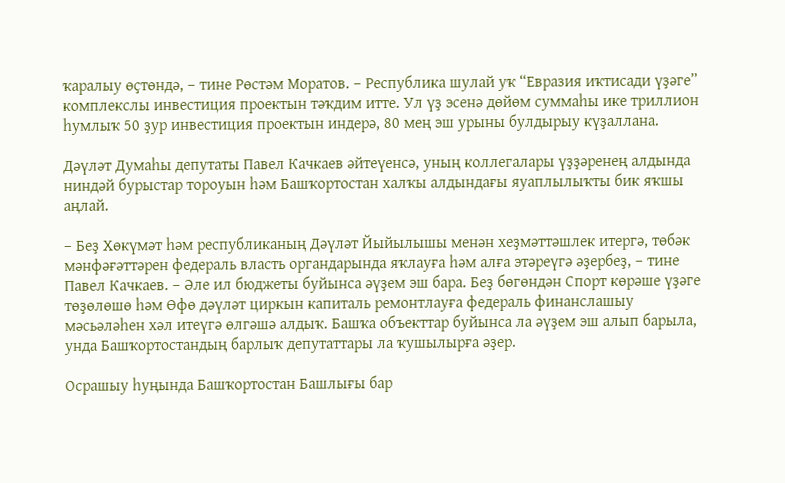ҡаралыу өҫтөндә, – тине Рөстәм Моратов. – Республика шулай уҡ “Евразия иҡтисади үҙәге” комплекслы инвестиция проектын тәҡдим итте. Ул үҙ эсенә дөйөм суммаһы ике триллион һумлыҡ 50 ҙур инвестиция проектын индерә, 80 мең эш урыны булдырыу күҙаллана.

Дәүләт Думаһы депутаты Павел Качкаев әйтеүенсә, уның коллегалары үҙҙәренең алдында ниндәй бурыстар тороуын һәм Башҡортостан халҡы алдындағы яуаплылыҡты бик яҡшы аңлай.

– Беҙ Хөкүмәт һәм республиканың Дәүләт Йыйылышы менән хеҙмәттәшлек итергә, төбәк мәнфәғәттәрен федераль власть органдарында яҡлауға һәм алға этәреүгә әҙербеҙ, – тине Павел Качкаев. – Әле ил бюджеты буйынса әүҙем эш бара. Беҙ бөгөндән Спорт көрәше үҙәге төҙөлөшө һәм Өфө дәүләт циркын капиталь ремонтлауға федераль финанслашыу мәсьәләһен хәл итеүгә өлгәшә алдыҡ. Башҡа объекттар буйынса ла әүҙем эш алып барыла, унда Башҡортостандың барлыҡ депутаттары ла ҡушылырға әҙер.

Осрашыу һуңында Башҡортостан Башлығы бар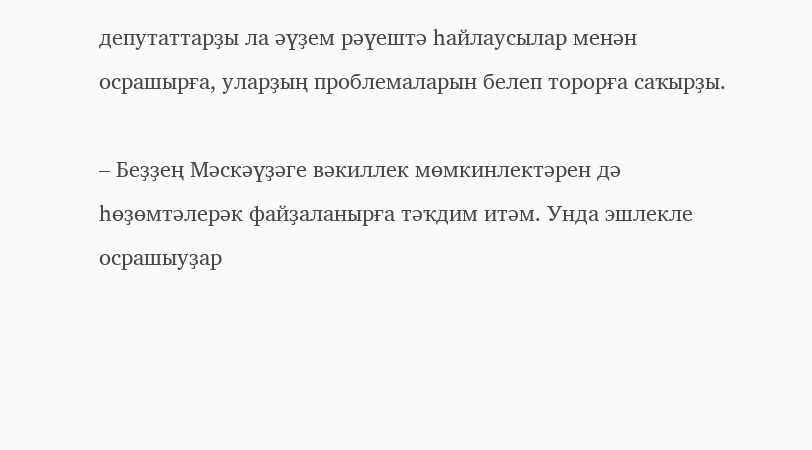депутаттарҙы ла әүҙем рәүештә һайлаусылар менән осрашырға, уларҙың проблемаларын белеп торорға саҡырҙы.

– Беҙҙең Мәскәүҙәге вәкиллек мөмкинлектәрен дә һөҙөмтәлерәк файҙаланырға тәҡдим итәм. Унда эшлекле осрашыуҙар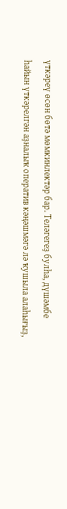үткәреү өсөн бөтә мөмкинлектәр бар. Теләгегеҙ булһа, дүшәмбе һайын үткәрелгән аҙналыҡ оператив кәңәшмәгә лә ҡушыла алаһығыҙ,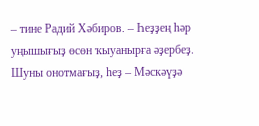– тине Радий Хәбиров. – Һеҙҙең һәр уңышығыҙ өсөн ҡыуанырға әҙербеҙ. Шуны онотмағыҙ, һеҙ – Мәскәүҙә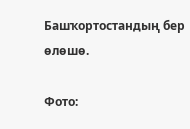Башҡортостандың бер өлөшө.

Фото: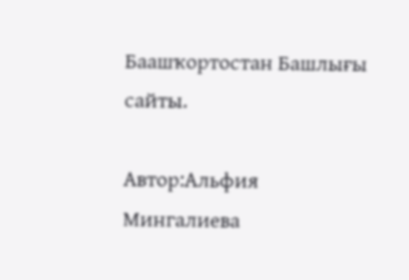Баашҡортостан Башлығы сайты.

Автор:Альфия Мингалиева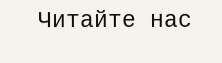Читайте нас